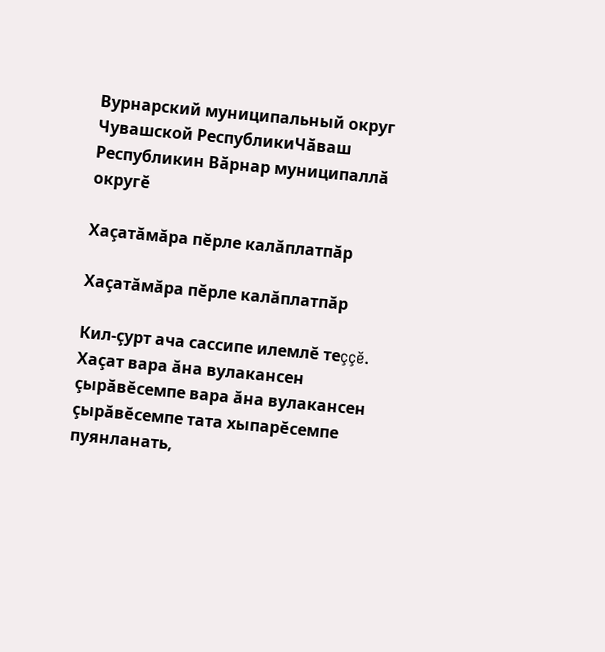Вурнарский муниципальный округ Чувашской РеспубликиЧӑваш Республикин Вӑрнар муниципаллӑ округӗ

Хаçатăмăра пĕрле калăплатпăр

Хаçатăмăра пĕрле калăплатпăр

Кил-çурт ача сассипе илемлĕ теççĕ. Хаçат вара ăна вулакансен çырăвĕсемпе вара ăна вулакансен çырăвĕсемпе тата хыпарĕсемпе пуянланать,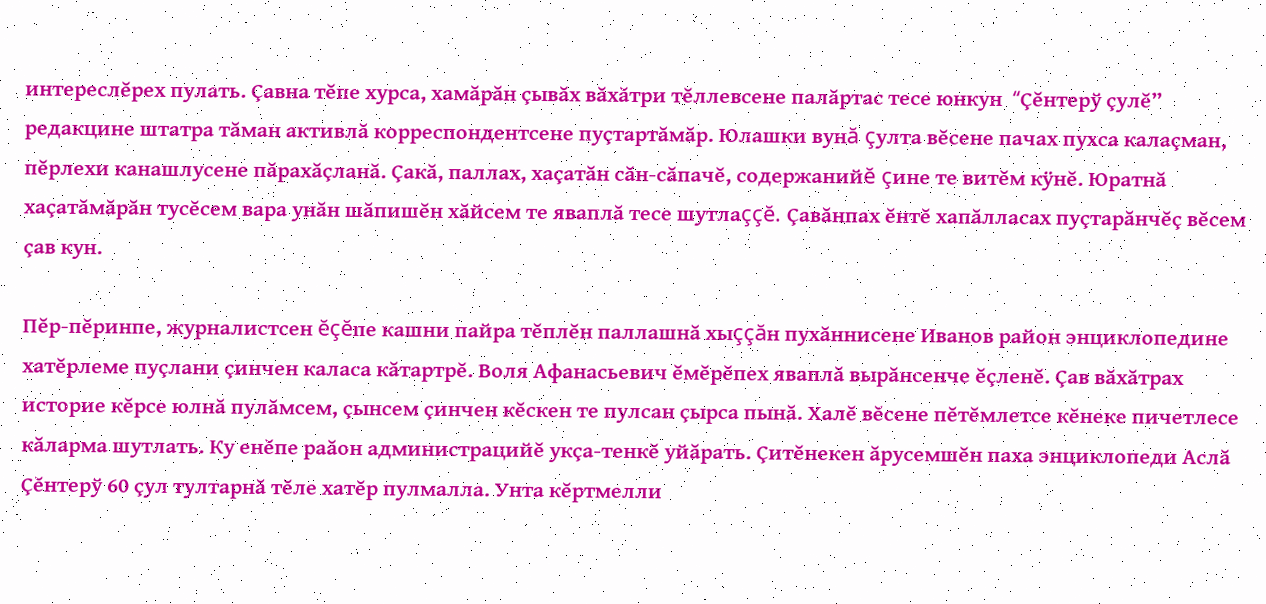интереслĕрех пулать. Çавна тĕпе хурса, хамăрăн çывăх вăхăтри тĕллевсене палăртас тесе юнкун  “Çĕнтерў çулĕ” редакцине штатра тăман активлă корреспондентсене пуçтартăмăр. Юлашки вунă çулта вĕсене пачах пухса калаçман, пĕрлехи канашлусене пăрахăçланă. Çакă, паллах, хаçатăн сăн-сăпачĕ, содержанийĕ çине те витĕм кÿнĕ. Юратнă хаçатăмăрăн тусĕсем вара унăн шăпишĕн хăйсем те яваплă тесе шутлаççĕ. Çавăнпах ĕнтĕ хапăлласах пуçтарăнчĕç вĕсем çав кун.

Пĕр-пĕринпе, журналистсен ĕçĕпе кашни пайра тĕплĕн паллашнă хыççăн пухăннисене Иванов район энциклопедине хатĕрлеме пуçлани çинчен каласа кăтартрĕ. Воля Афанасьевич ĕмĕрĕпех яваплă вырăнсенче ĕçленĕ. Çав вăхăтрах историе кĕрсе юлнă пулăмсем, çынсем çинчен кĕскен те пулсан çырса пынă. Халĕ вĕсене пĕтĕмлетсе кĕнеке пичетлесе кăларма шутлать. Ку енĕпе раăон администрацийĕ укçа-тенкĕ уйăрать. Çитĕнекен ăрусемшĕн паха энциклопеди Аслă Çĕнтерў 60 çул тултарнă тĕле хатĕр пулмалла. Унта кĕртмелли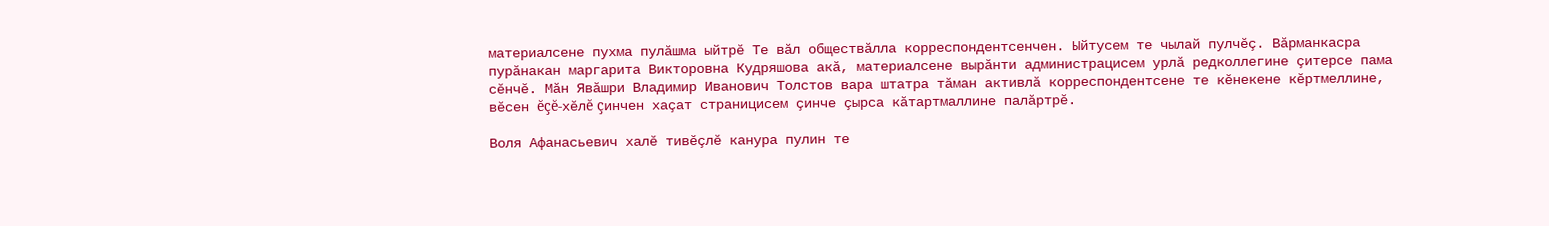материалсене пухма пулăшма ыйтрĕ Те вăл обществăлла корреспондентсенчен. Ыйтусем те чылай пулчĕç. Вăрманкасра пурăнакан маргарита Викторовна Кудряшова акă, материалсене вырăнти администрацисем урлă редколлегине çитерсе пама сĕнчĕ. Мăн Явăшри Владимир Иванович Толстов вара штатра тăман активлă корреспондентсене те кĕнекене кĕртмеллине, вĕсен ĕçĕ-хĕлĕ çинчен хаçат страницисем çинче çырса кăтартмаллине палăртрĕ.

Воля Афанасьевич халĕ тивĕçлĕ канура пулин те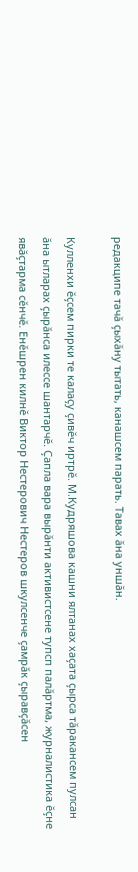редакципе тачă çыхăну тытать, канашсем парать. Тавах ăна уншăн.

Кулленхи ĕçсем пирки те калаçу çивĕч иртрĕ. М.Кудряшова кашни ялтанах хаçата çырса тăракансем пулсан ăна ытларах çырăнса илессе шантарчĕ. Çапла вара вырăнти активистсене тупсп палăртма, журналистика ĕçне явăçтарма сĕнчĕ. Енĕшрен килнĕ Виктор Нестерович Нестеров шкулсенче çамрăк çыравçăсен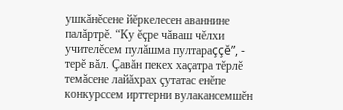ушкăнĕсене йĕркелесен аваннине палăртрĕ. “Ку ĕçре чăваш чĕлхи учителĕсем пулăшма пултараççĕ”, - терĕ вăл. Çавăн пекех хаçатра тĕрлĕ темăсене лайăхрах çутатас енĕпе конкурссем ирттерни вулакансемшĕн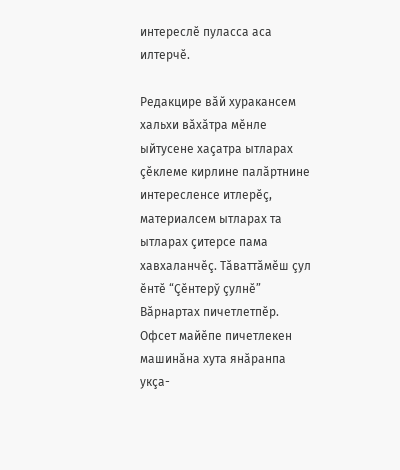интереслĕ пуласса аса илтерчĕ.

Редакцире вăй хуракансем хальхи вăхăтра мĕнле ыйтусене хаçатра ытларах çĕклеме кирлине палăртнине интересленсе итлерĕç, материалсем ытларах та ытларах çитерсе пама хавхаланчĕç. Тăваттăмĕш çул ĕнтĕ “Çĕнтерў çулнĕ” Вăрнартах пичетлетпĕр. Офсет майĕпе пичетлекен машинăна хута янăранпа укçа-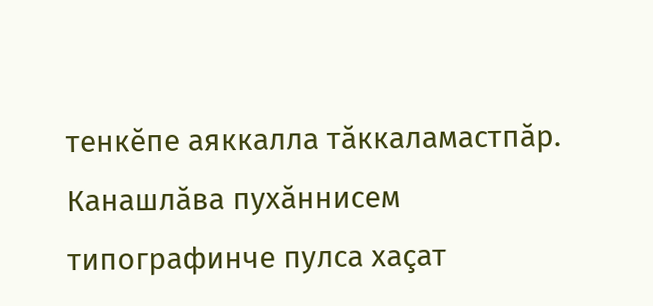тенкĕпе аяккалла тăккаламастпăр. Канашлăва пухăннисем типографинче пулса хаçат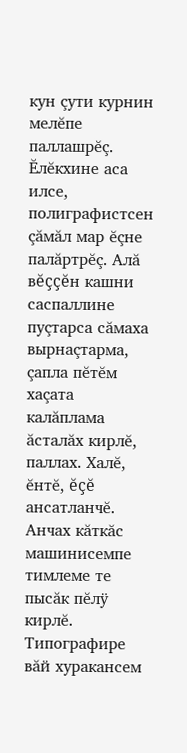кун çути курнин мелĕпе паллашрĕç. Ĕлĕкхине аса илсе, полиграфистсен çăмăл мар ĕçне палăртрĕç. Алă вĕççĕн кашни саспаллине пуçтарса сăмаха вырнаçтарма, çапла пĕтĕм хаçата калăплама ăсталăх кирлĕ, паллах. Халĕ, ĕнтĕ, ĕçĕ ансатланчĕ. Анчах кăткăс машинисемпе тимлеме те пысăк пĕлÿ кирлĕ. Типографире вăй хуракансем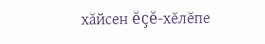хăйсен ĕçĕ-хĕлĕпе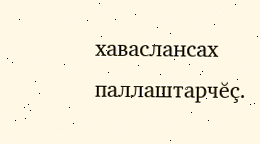хаваслансах паллаштарчĕç.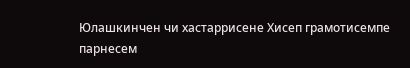Юлашкинчен чи хастаррисене Хисеп грамотисемпе парнесем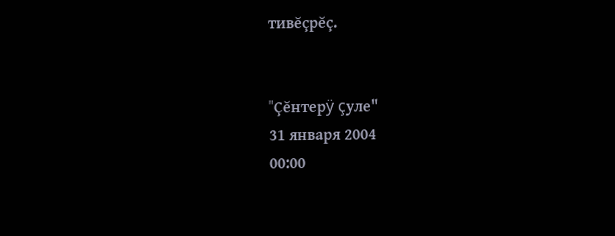тивĕçрĕç.


"Çĕнтерÿ çуле"
31 января 2004
00:00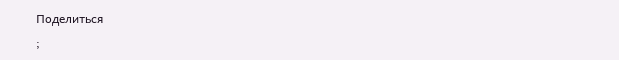Поделиться
;